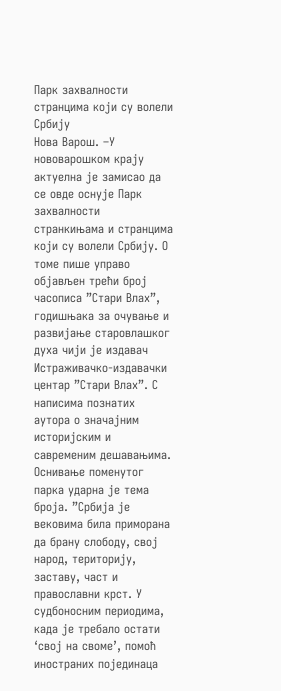Парк захвалности странцима који су волели Србију
Нова Варош. –У нововарошком крају актуелна је замисао да се овде оснује Парк захвалности странкињама и странцима који су волели Србију. О томе пише управо објављен трећи број часописа ”Стари Влах”, годишњака за очување и развијање старовлашког духа чији је издавач Истраживачко-издавачки центар ”Стари Влах”. С написима познатих аутора о значајним историјским и савременим дешавањима.
Оснивање поменутог парка ударна је тема броја. ”Србија је вековима била приморана да брану слободу, свој народ, територију, заставу, част и православни крст. У судбоносним периодима, када је требало остати ‘свој на своме’, помоћ иностраних појединаца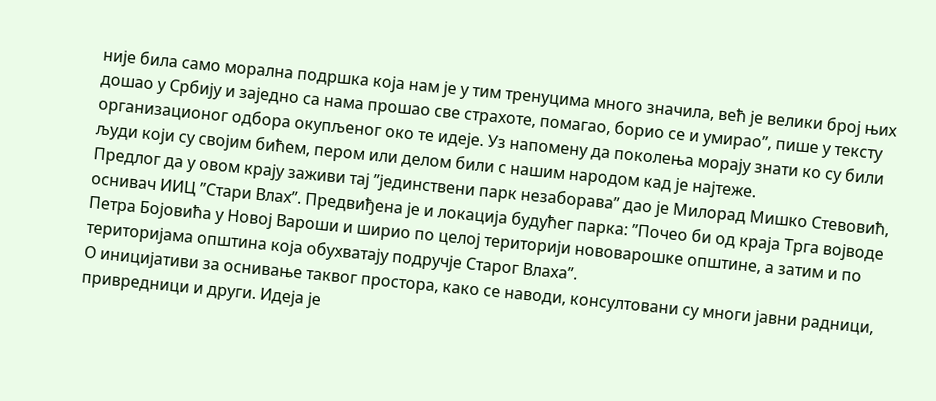није била само морална подршка која нам је у тим тренуцима много значила, већ је велики број њих дошао у Србију и заједно са нама прошао све страхоте, помагао, борио се и умирао”, пише у тексту организационог одбора окупљеног око те идеје. Уз напомену да поколења морају знати ко су били људи који су својим бићем, пером или делом били с нашим народом кад је најтеже.
Предлог да у овом крају заживи тај ”јединствени парк незаборава” дао је Милорад Мишко Стевовић, оснивач ИИЦ ”Стари Влах”. Предвиђена је и локација будућег парка: ”Почео би од краја Трга војводе Петра Бојовића у Новој Вароши и ширио по целој територији нововарошке општине, а затим и по територијама општина која обухватају подручје Старог Влаха”.
О иницијативи за оснивање таквог простора, како се наводи, консултовани су многи јавни радници, привредници и други. Идеја је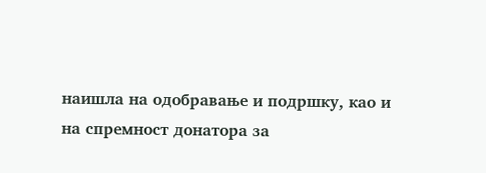наишла на одобравање и подршку, као и на спремност донатора за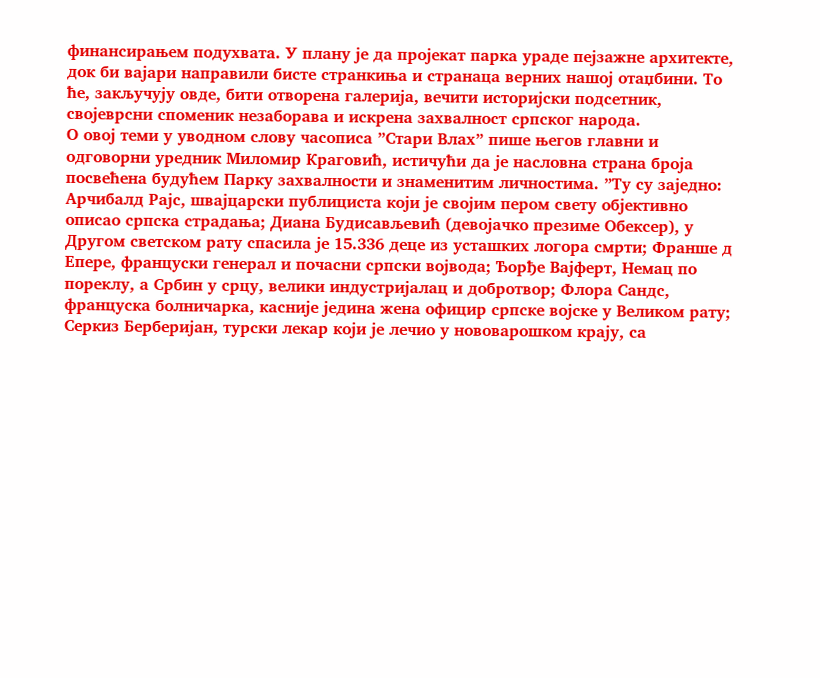финансирањем подухвата. У плану је да пројекат парка ураде пејзажне архитекте, док би вајари направили бисте странкиња и странаца верних нашој отаџбини. То ће, закључују овде, бити отворена галерија, вечити историјски подсетник, својеврсни споменик незаборава и искрена захвалност српског народа.
О овој теми у уводном слову часописа ”Стари Влах” пише његов главни и одговорни уредник Миломир Краговић, истичући да је насловна страна броја посвећена будућем Парку захвалности и знаменитим личностима. ”Ту су заједно: Арчибалд Рајс, швајцарски публициста који је својим пером свету објективно описао српска страдања; Диана Будисављевић (девојачко презиме Обексер), у Другом светском рату спасила је 15.336 деце из усташких логора смрти; Франше д Епере, француски генерал и почасни српски војвода; Ђорђе Вајферт, Немац по пореклу, а Србин у срцу, велики индустријалац и добротвор; Флора Сандс, француска болничарка, касније једина жена официр српске војске у Великом рату; Серкиз Берберијан, турски лекар који је лечио у нововарошком крају, са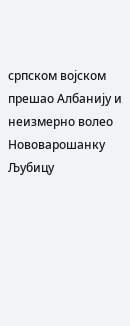српском војском прешао Албанију и неизмерно волео Нововарошанку Љубицу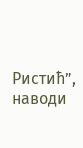Ристић”, наводи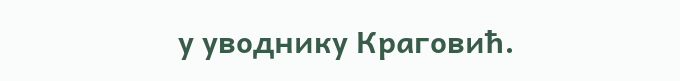у уводнику Краговић.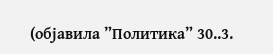(објавила ”Политика” 30..3.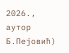2026., аутор Б.Пејовић)